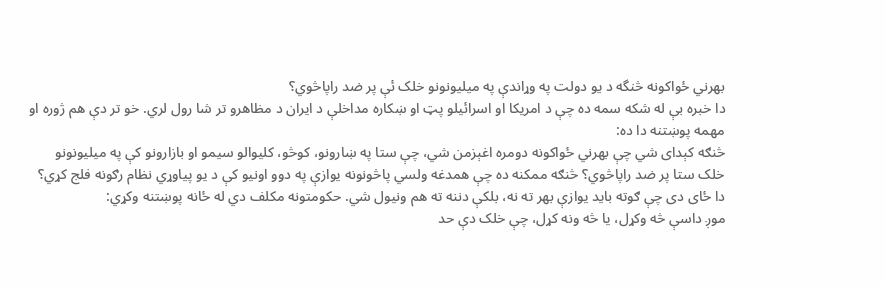بهرني ځواکونه څنگه د يو دولت په وړاندې په میلیونونو خلک ئې پر ضد راپاڅوي؟
دا خبره بې له شکه سمه ده چې د امریکا او اسرائیلو پټ او ښکاره مداخلې د ایران د مظاهرو تر شا رول لري. خو تر دې هم ژوره او مهمه پوښتنه دا ده:
څنګه کېدای شي چې بهرني ځواکونه دومره اغېزمن شي، چې ستا په ښارونو، کوڅو، کلیوالو سیمو او بازارونو کې په میلیونونو خلک ستا پر ضد راپاڅوي؟ څنګه ممکنه ده چې همدغه ولسي پاڅونونه یوازې په دوو اونیو کې د یو پیاوړي نظام رګونه فلج کړي؟
دا ځای دی چې ګوته باید یوازې بهر ته نه، بلکې دننه ته هم ونیول شي. حکومتونه مکلف دي له ځانه پوښتنه وکړي:
موږ داسې څه وکړل، یا څه ونه کړل، چې خلک دې حد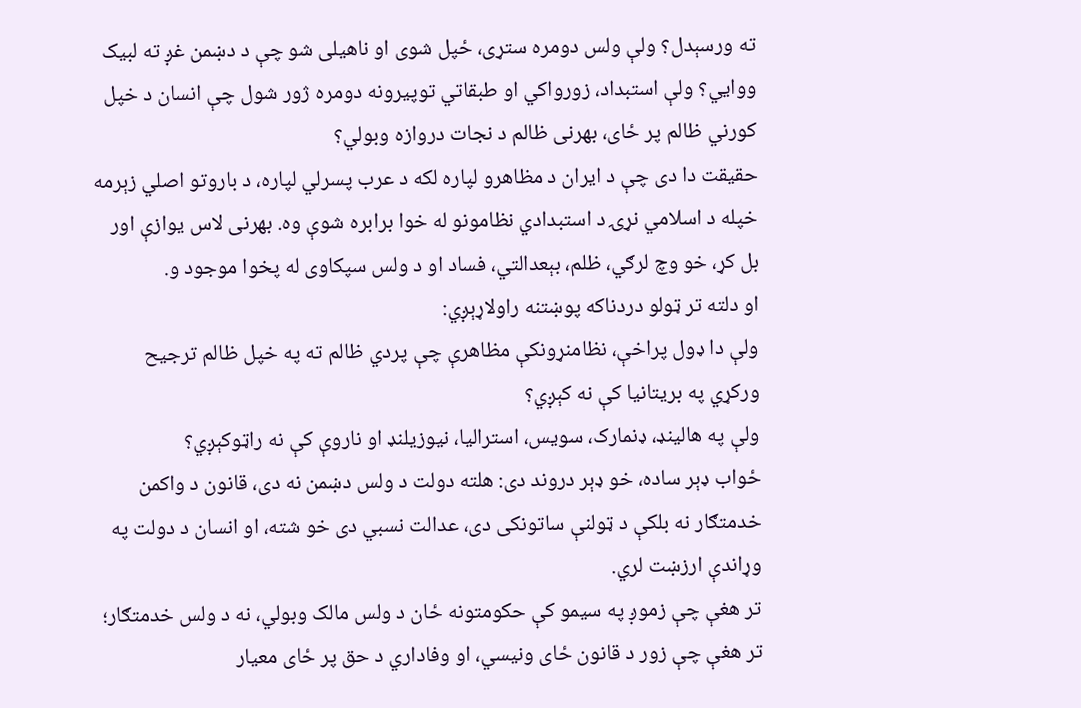ته ورسېدل؟ ولې ولس دومره ستړی، ځپل شوی او ناهیلی شو چې د دښمن غږ ته لبیک ووایي؟ ولې استبداد، زورواکي او طبقاتي توپیرونه دومره ژور شول چې انسان د خپل کورني ظالم پر ځای، بهرنی ظالم د نجات دروازه وبولي؟
حقیقت دا دی چې د ایران د مظاهرو لپاره لکه د عرب پسرلي لپاره، د باروتو اصلي زېرمه خپله د اسلامي نړۍ د استبدادي نظامونو له خوا برابره شوې وه. بهرنی لاس یوازې اور بل کړ، خو وچ لرګي، ظلم، بېعدالتي، فساد او د ولس سپکاوی له پخوا موجود و.
او دلته تر ټولو دردناکه پوښتنه راولاړېږي:
ولې دا ډول پراخې، نظامنړونکې مظاهرې چې پردي ظالم ته په خپل ظالم ترجيح ورکړي په بریتانیا کې نه کېږي؟
ولې په هالینډ، ډنمارک، سویس، استرالیا، نیوزیلنډ او ناروې کې نه راټوکېږي؟
ځواب ډېر ساده، خو ډېر دروند دی: هلته دولت د ولس دښمن نه دی، قانون د واکمن خدمتګار نه بلکې د ټولنې ساتونکی دی، عدالت نسبي دی خو شته، او انسان د دولت په وړاندې ارزښت لري.
تر هغې چې زموږ په سیمو کې حکومتونه ځان د ولس مالک وبولي، نه د ولس خدمتګار؛
تر هغې چې زور د قانون ځای ونیسي، او وفاداري د حق پر ځای معیار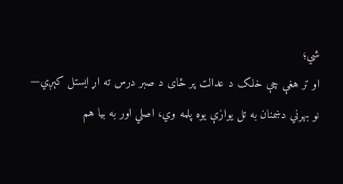شي؛
او تر هغې چې خلک د عدالت پر ځای د صبر درس ته اړ ایستل کېږي—
نو بهرني دښمنان به تل یوازې یوه پلمه وي، اصلي اور به بیا هم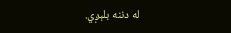له دننه بلېږي.